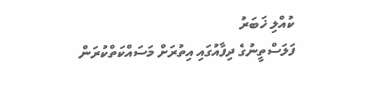ކުއްލި ޚަބަރު
ފަލަސްތީނުގެ ދިފާއުގައި އިތުރަށް މަސައްކަތްކުރަން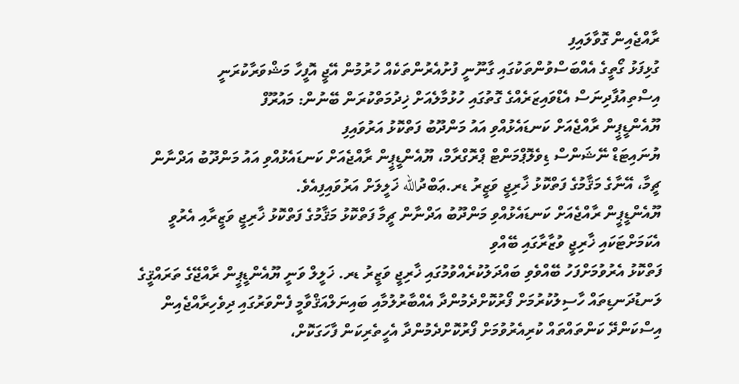ރާއްޖެއިން ގޮވާލައިފި
ގުޅިފަޅު ގޯތީގެ އެއްބަސްވުންތަކުގައި ގާނޫނީ ފުށުއެރުންތަކެއް ހުރުމުން އޭޖީ އޮފީހާ މަޝްވަރާކުރަނީ
އިސްތިއުފާދިނަސް އެޑްވައިޒަރެއްގެ ގޮތުގައި ހުޅުމާލެއަށް ޚިދުމަތްކުރަން ބޭނުން: މައުރޫފް
ޔޫއެންޑީޕީން ރާއްޖެއަށް ކަނޑައެޅުއްވި އައު މަންދޫބު ފަތްކޮޅު އަރުވައިފި
ޔުނައިޓަޑް ނޭޝަންސް ޑިވެލޮޕްމަންޓް ޕްރޮގްރާމް، ޔޫއެންޑީޕީން ރާއްޖެއަށް ކަނޑައެޅުއްވި އައު މަންދޫބު އަދްނާން ޗީމާ، އޭނާގެ މަޤާމުގެ ފަތްކޮޅު ޚާރިޖީ ވަޒީރު ޑރ.ޢަބްދުالله ޚަލީލަށް އަރުވައިފިއެވެ.
ޔޫއެންޑީޕީން ރާއްޖެއަށް ކަނޑައެޅުއްވި މަންދޫބު އަދްނާން ޗީމާ ފަތްކޮޅު މަޤާމުގެ ފަތްކޮޅު ޚާރިޖީ ވަޒީރާއި އެރުވީ އެކަމަށްޓަކައި ޚާރިޖީ ވުޒާރާގައި ބޭއްވި
ފަތްކޮޅު އެރުވުމަށްފަހު ބޭއްވެވި ބައްދަލުކުރެއްވުމުގައި ޚާރިޖީ ވަޒީރު ޑރ. ޚަލީލް ވަނީ ޔޫއެންޑީޕީން ރާއްޖޭގެ ތަރައްޤީގެ ލަނޑުދަނޑިތައް ހާސިލުކުރުމަށް ފޯރުކޮށްދެމުންދާ އެއްބާރުލުމާއި ބައިނަލްއަޤްވާމީ ފެންވަރުގައި ދިވެހިރާއްޖެއިން އިސްކަންދޭ ކަންތައްތައް ކުރިއެރުވުމަށް ފޯރުކޮށްދެމުންދާ އެހީތެރިކަން ފާހަގަކޮށް،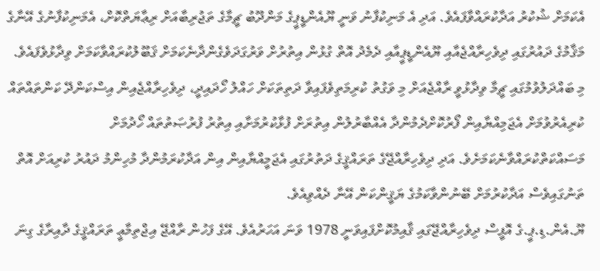އެކަމަށް ޝުކުރު އަދާކުރައްވާފައެވެ. އަދި އެ މަނިކުފާނު ވަނީ ޔޫއެންޑީޕީގެ މަންދޫބު ޗީމާގެ ތަޖުރިބާއަށް ރިޢާޔަތްކޮށް، އެމަނިކުފާނުގެ އޭނާގެ މަޤާމުގެ ދައުރުގައި ދިވެހިރާއްޖެއާއި ޔޫއެންޑީޕީއާއި ދެމެދު އޮތް ގުޅުން އިތުރުށް ވަރުގަދަވެގެންދާނެކަމަށް ޤަބޫލުކުރައްވާކަމަށް ވިދާޅުވެފައެވެ.
މި ބައްދަލުވުމުގައި ޗީމާ ވިދާޅުވީ ރާއްޖެއަށް މި ވަގުތު ކުރިމަތިވެފައިވާ ދަތިތަކަށް ހައްލު ހޯދައިދީ، ދިވެހިރާއްޖެއިން އިސްކަންދޭ ކަންތައްތައް ކުރިއެރުވުމަށް އެޖަމިއްޔާއިން ފޯރުކޮށްދެމުންދާ އެއްބާރުލުން އިތުރަށް ފުޅާކުރުމަށާއި އިތުރު ފުރުޞަތުތައް ހޯދުމަށް މަސައްކަތްކުރައްވާނެކަމަށެވެ. އަދި ދިވެހިރާއްޖޭގެ ތަރައްޤީގެ ދަތުރުގައި އެޖަމީއްޔާއިން އިން އަދާކުރަމުންދާ މުހިންމު ދައުރު ކުރިއަށް އޮތް ތަނުގައިވެސް އަދާކުރުމަށް ބޭނުންވާކަމުގެ ޔަޤީންކަން އޭނާ ދެއްވިއެވެ.
ޔޫ.އެން.ޑި.ޕީ.ގެ އޮފީސް ދިވެހިރާއްޖޭގައި ޤާއިމުކޮށްފައިވަނީ 1978 ވަނަ އަހަރުއެވެ. އޭގެ ފަހުން ރާއްޖޭ އިޖްތިމާޢީ ތަރައްޤީގެ ދާއިރާގެ ގިނަ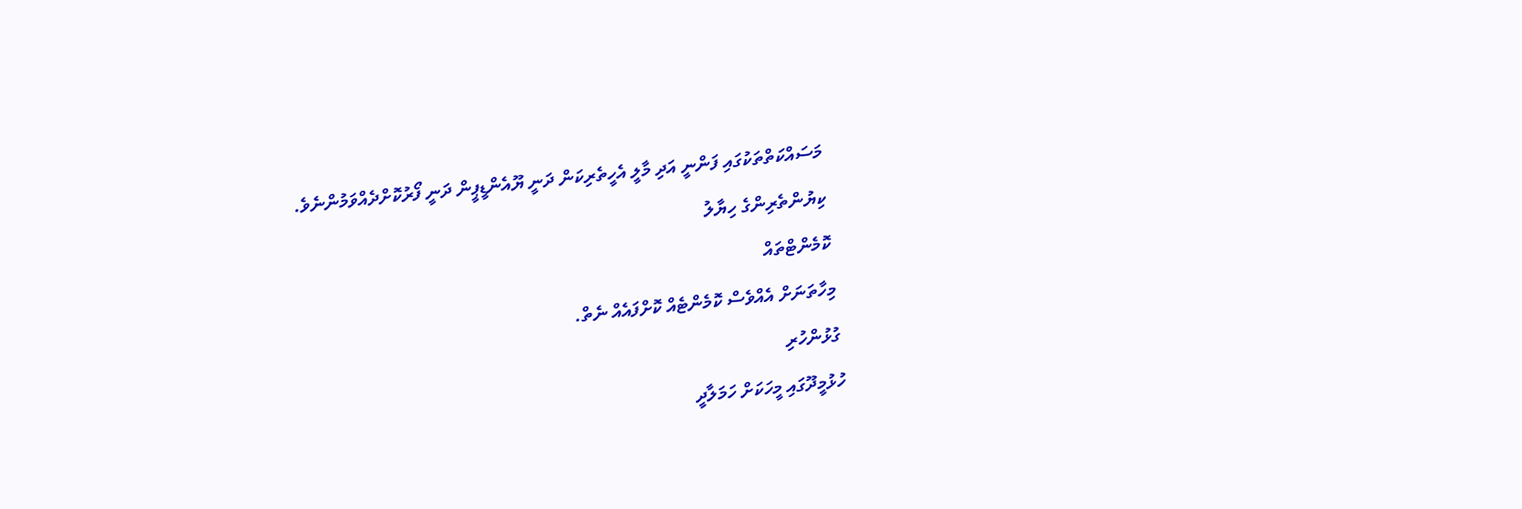މަސައްކަތްތަކުގައި ފަންނީ އަދި މާލީ އެހީތެރިކަން ދަނީ ޔޫއެންޑީޕީން ދަނީ ފޯރުކޮށްދެއްވަމުންނެވެ.
ކިޔުންތެރިންގެ ހިޔާލު
ކޮމެންޓްތައް
މިހާތަނަށް އެއްވެސް ކޮމެންޓެއް ކޮށްފައެއް ނެތް.
ގުޅުންހުރި
ހުޅުމީދޫގައި މީހަކަށް ހަމަލާދީ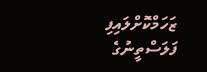ޒަހަމްކޮށްލައިފި
ފަލަސްތީނުގެ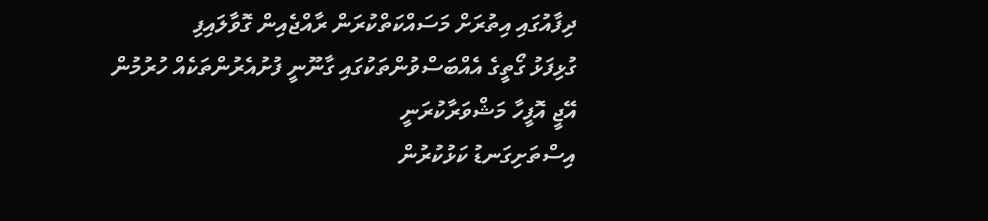ދިފާއުގައި އިތުރަށް މަސައްކަތްކުރަން ރާއްޖެއިން ގޮވާލައިފި
ގުޅިފަޅު ގޯތީގެ އެއްބަސްވުންތަކުގައި ގާނޫނީ ފުށުއެރުންތަކެއް ހުރުމުން އޭޖީ އޮފީހާ މަޝްވަރާކުރަނީ
އިސްތަށިގަނޑު ކަޅުކުރުން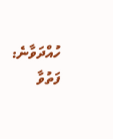ހުއްދަވާނެ: ފަތުވާ